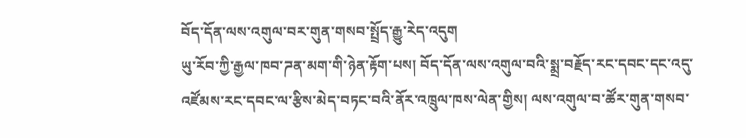བོད་དོན་ལས་འགུལ་བར་གུན་གསབ་སྤྲོད་རྒྱུ་རེད་འདུག
ཡུ་རོབ་ཀྱི་རྒྱལ་ཁབ་ཌན་མག་གི་ཉེན་རྟོག་པས། བོད་དོན་ལས་འགུལ་བའི་སྨྲ་བརྗོད་རང་དབང་དང་འདུ་འཛོམས་རང་དབང་ལ་རྩིས་མེད་བཏང་བའི་ནོར་འཁྲུལ་ཁས་ལེན་གྱིས། ལས་འགུལ་བ་ཚོར་གུན་གསབ་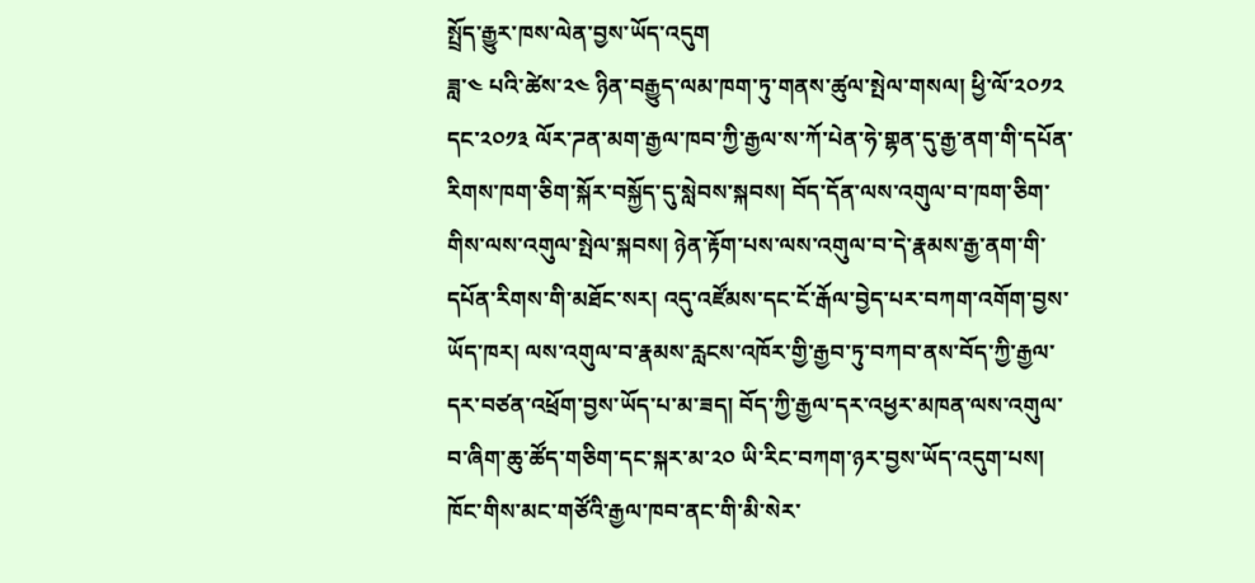སྤྲོད་རྒྱུར་ཁས་ལེན་བྱས་ཡོད་འདུག
ཟླ་༤ པའི་ཚེས་༢༤ ཉིན་བརྒྱུད་ལམ་ཁག་ཏུ་གནས་ཚུལ་སྤེལ་གསལ། ཕྱི་ལོ་༢༠༡༢ དང་༢༠༡༣ ལོར་ཌན་མག་རྒྱལ་ཁབ་ཀྱི་རྒྱལ་ས་ཀོ་པེན་ཧེ་གྷན་དུ་རྒྱ་ནག་གི་དཔོན་རིགས་ཁག་ཅིག་སྐོར་བསྐྱོད་དུ་སླེབས་སྐབས། བོད་དོན་ལས་འགུལ་བ་ཁག་ཅིག་གིས་ལས་འགུལ་སྤེལ་སྐབས། ཉེན་རྟོག་པས་ལས་འགུལ་བ་དེ་རྣམས་རྒྱ་ནག་གི་དཔོན་རིགས་གི་མཐོང་སར། འདུ་འཛོམས་དང་ངོ་རྒོལ་བྱེད་པར་བཀག་འགོག་བྱས་ཡོད་ཁར། ལས་འགུལ་བ་རྣམས་རླངས་འཁོར་གྱི་རྒྱབ་ཏུ་བཀབ་ནས་བོད་ཀྱི་རྒྱལ་དར་བཙན་འཕྲོག་བྱས་ཡོད་པ་མ་ཟད། བོད་ཀྱི་རྒྱལ་དར་འཕྱར་མཁན་ལས་འགུལ་བ་ཞིག་ཆུ་ཚོད་གཅིག་དང་སྐར་མ་༢༠ ཡི་རིང་བཀག་ཉར་བྱས་ཡོད་འདུག་པས། ཁོང་གིས་མང་གཙོའི་རྒྱལ་ཁབ་ནང་གི་མི་སེར་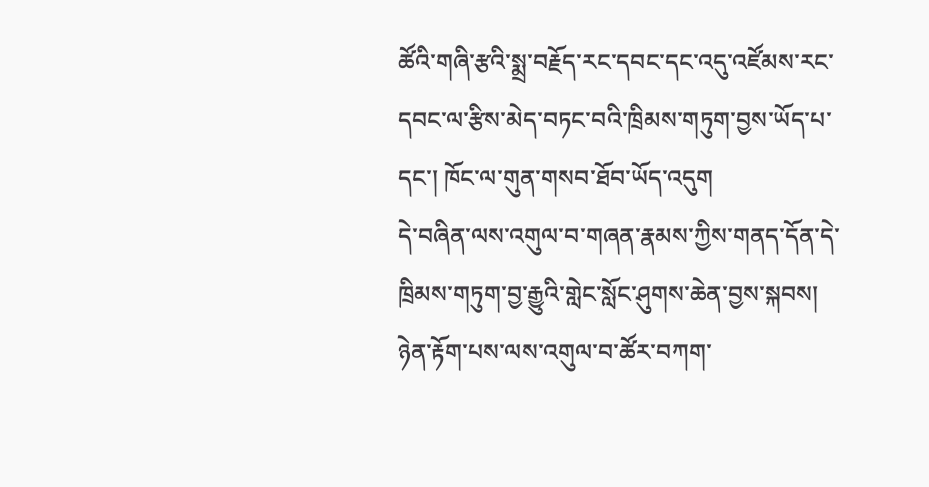ཚོའི་གཞི་རྩའི་སྨྲ་བརྗོད་རང་དབང་དང་འདུ་འཛོམས་རང་དབང་ལ་རྩིས་མེད་བཏང་བའི་ཁྲིམས་གཏུག་བྱས་ཡོད་པ་དང་། ཁོང་ལ་གུན་གསབ་ཐོབ་ཡོད་འདུག
དེ་བཞིན་ལས་འགུལ་བ་གཞན་རྣམས་ཀྱིས་གནད་དོན་དེ་ཁྲིམས་གཏུག་བྱ་རྒྱུའི་གླེང་སློང་ཤུགས་ཆེན་བྱས་སྐབས། ཉེན་རྟོག་པས་ལས་འགུལ་བ་ཚོར་བཀག་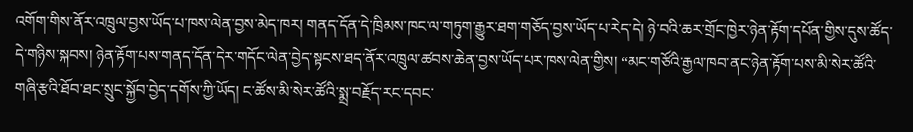འགོག་གིས་ནོར་འཁྲུལ་བྱས་ཡོད་པ་ཁས་ལེན་བྱས་མེད་ཁར། གནད་དོན་དེ་ཁྲིམས་ཁང་ལ་གཏུག་རྒྱུར་ཐག་གཅོད་བྱས་ཡོད་པ་རེད་དེ། ཉེ་བའི་ཆར་གྲོང་ཁྱེར་ཉེན་རྟོག་དཔོན་གྱིས་དུས་ཚོད་དེ་གཉིས་སྐབས། ཉེན་རྟོག་པས་གནད་དོན་དེར་གདོང་ལེན་བྱེད་སྟངས་ཐད་ནོར་འཁྲུལ་ཚབས་ཆེན་བྱས་ཡོད་པར་ཁས་ལེན་གྱིས། “མང་གཙོའི་རྒྱལ་ཁབ་ནང་ཉེན་རྟོག་པས་མི་སེར་ཚོའི་གཞི་རྩའི་ཐོབ་ཐང་སྲུང་སྐྱོབ་བྱེད་དགོས་ཀྱི་ཡོད། ང་ཚོས་མི་སེར་ཚོའི་སྨྲ་བརྗོད་རང་དབང་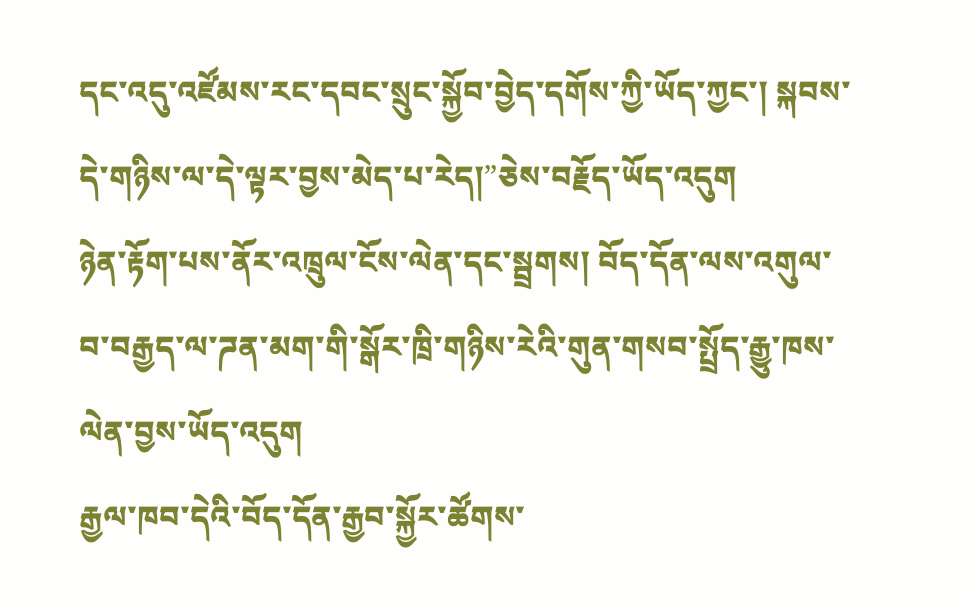དང་འདུ་འཛོམས་རང་དབང་སྲུང་སྐྱོབ་བྱེད་དགོས་ཀྱི་ཡོད་ཀྱང་། སྐབས་དེ་གཉིས་ལ་དེ་ལྟར་བྱས་མེད་པ་རེད།”ཅེས་བརྗོད་ཡོད་འདུག
ཉེན་རྟོག་པས་ནོར་འཁྲུལ་ངོས་ལེན་དང་སྦྲགས། བོད་དོན་ལས་འགུལ་བ་བརྒྱད་ལ་ཌན་མག་གི་སྒོར་ཁྲི་གཉིས་རེའི་གུན་གསབ་སྤྲོད་རྒྱུ་ཁས་ལེན་བྱས་ཡོད་འདུག
རྒྱལ་ཁབ་དེའི་བོད་དོན་རྒྱབ་སྐྱོར་ཚོགས་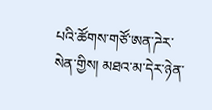པའི་ཚོགས་གཙོ་ཨན་ཌེར་སེན་གྱིས། མཐའ་མ་དེར་ཉེན་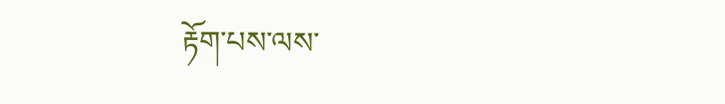རྟོག་པས་ལས་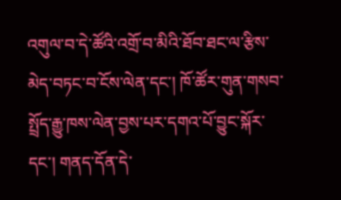འགུལ་བ་དེ་ཚོའི་འགྲོ་བ་མིའི་ཐོབ་ཐང་ལ་རྩིས་མེད་བཏང་བ་ངོས་ལེན་དང་། ཁོ་ཚོར་གུན་གསབ་སྤྲོད་རྒྱུ་ཁས་ལེན་བྱས་པར་དགའ་པོ་བྱུང་སྐོར་དང་། གནད་དོན་དེ་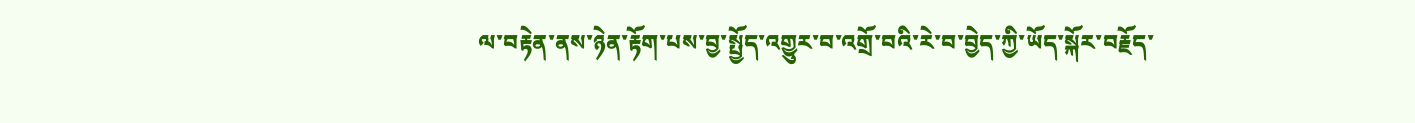ལ་བརྟེན་ནས་ཉེན་རྟོག་པས་བྱ་སྤྱོད་འགྱུར་བ་འགྲོ་བའི་རེ་བ་བྱེད་ཀྱི་ཡོད་སྐོར་བརྗོད་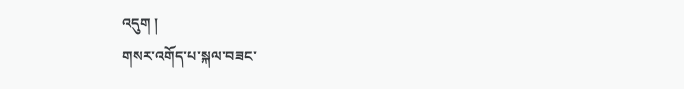འདུག །
གསར་འགོད་པ་སྐལ་བཟང་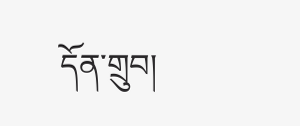དོན་གྲུབ།